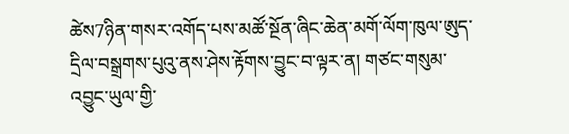ཚེས7ཉིན་གསར་འགོད་པས་མཚོ་སྔོན་ཞིང་ཆེན་མགོ་ལོག་ཁུལ་ཨུད་དྲིལ་བསྒྲགས་པུའུ་ནས་ཤེས་རྟོགས་བྱུང་བ་ལྟར་ན། གཙང་གསུམ་འབྱུང་ཡུལ་གྱི་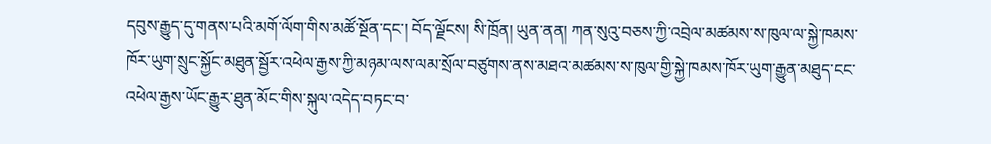དབུས་རྒྱུད་དུ་གནས་པའི་མགོ་ལོག་གིས་མཚོ་སྔོན་དང་། བོད་ལྗོངས། སི་ཁྲོན། ཡུན་ནན། ཀན་སུའུ་བཅས་ཀྱི་འབྲེལ་མཚམས་ས་ཁུལ་ལ་སྐྱེ་ཁམས་ཁོར་ཡུག་སྲུང་སྐྱོང་མཐུན་སྦྱོར་འཕེལ་རྒྱས་ཀྱི་མཉམ་ལས་ལམ་སྲོལ་བཙུགས་ནས་མཐའ་མཚམས་ས་ཁུལ་གྱི་སྐྱེ་ཁམས་ཁོར་ཡུག་རྒྱུན་མཐུད་ངང་འཕེལ་རྒྱས་ཡོང་རྒྱུར་ཐུན་མོང་གིས་སྐུལ་འདེད་བཏང་བ་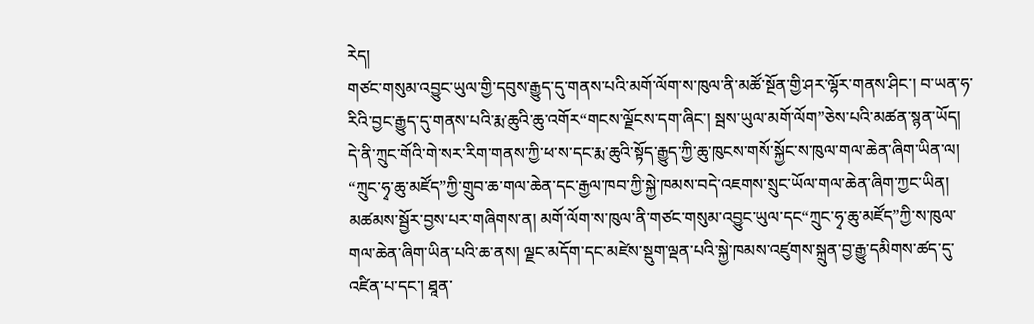རེད།
གཙང་གསུམ་འབྱུང་ཡུལ་གྱི་དབུས་རྒྱུད་དུ་གནས་པའི་མགོ་ལོག་ས་ཁུལ་ནི་མཚོ་སྔོན་གྱི་ཤར་ལྷོར་གནས་ཤིང་། བ་ཡན་ཧ་རིའི་བྱང་རྒྱུད་དུ་གནས་པའི་རྨ་ཆུའི་ཆུ་འགོར“གངས་ལྗོངས་དག་ཞིང་། སྦས་ཡུལ་མགོ་ལོག”ཅེས་པའི་མཚན་སྙན་ཡོད། དེ་ནི་ཀྲུང་གོའི་གེ་སར་རིག་གནས་ཀྱི་ཕ་ས་དང་རྨ་ཆུའི་སྟོད་རྒྱུད་ཀྱི་ཆུ་ཁུངས་གསོ་སྐྱོང་ས་ཁུལ་གལ་ཆེན་ཞིག་ཡིན་ལ། “ཀྲུང་ཧྭ་ཆུ་མཛོད”ཀྱི་གྲུབ་ཆ་གལ་ཆེན་དང་རྒྱལ་ཁབ་ཀྱི་སྐྱེ་ཁམས་བདེ་འཇགས་སྲུང་ཡོལ་གལ་ཆེན་ཞིག་ཀྱང་ཡིན།
མཚམས་སྦྱོར་བྱས་པར་གཞིགས་ན། མགོ་ལོག་ས་ཁུལ་ནི་གཙང་གསུམ་འབྱུང་ཡུལ་དང“ཀྲུང་ཧྭ་ཆུ་མཛོད”ཀྱི་ས་ཁུལ་གལ་ཆེན་ཞིག་ཡིན་པའི་ཆ་ནས། ལྗང་མདོག་དང་མཛེས་སྡུག་ལྡན་པའི་སྐྱེ་ཁམས་འཛུགས་སྐྲུན་བྱ་རྒྱུ་དམིགས་ཚད་དུ་འཛིན་པ་དང་། ཐཱན་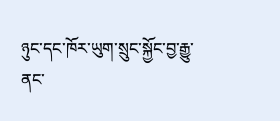ཉུང་དང་ཁོར་ཡུག་སྲུང་སྐྱོང་བྱ་རྒྱུ་ནང་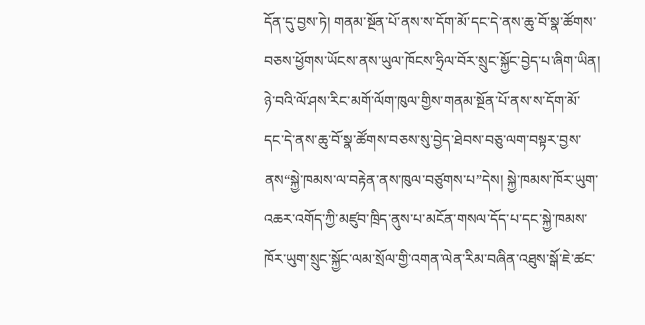དོན་དུ་བྱས་ཏེ། གནམ་སྔོན་པོ་ནས་ས་དོག་མོ་དང་དེ་ནས་ཆུ་བོ་སྣ་ཚོགས་བཅས་ཕྱོགས་ཡོངས་ནས་ཡུལ་ཁོངས་ཧྲིལ་བོར་སྲུང་སྐྱོང་བྱེད་པ་ཞིག་ཡིན།
ཉེ་བའི་ལོ་ཤས་རིང་མགོ་ལོག་ཁུལ་གྱིས་གནམ་སྔོན་པོ་ནས་ས་དོག་མོ་དང་དེ་ནས་ཆུ་བོ་སྣ་ཚོགས་བཅས་སུ་བྱེད་ཐེབས་བཅུ་ལག་བསྟར་བྱས་ནས“སྐྱེ་ཁམས་ལ་བརྟེན་ནས་ཁུལ་བཙུགས་པ”དེས། སྐྱེ་ཁམས་ཁོར་ཡུག་འཆར་འགོད་ཀྱི་མཛུབ་ཁྲིད་ནུས་པ་མངོན་གསལ་དོད་པ་དང་སྐྱེ་ཁམས་ཁོར་ཡུག་སྲུང་སྐྱོང་ལམ་སྲོལ་གྱི་འགན་ལེན་རིམ་བཞིན་འཐུས་སྒོ་ཇེ་ཚང་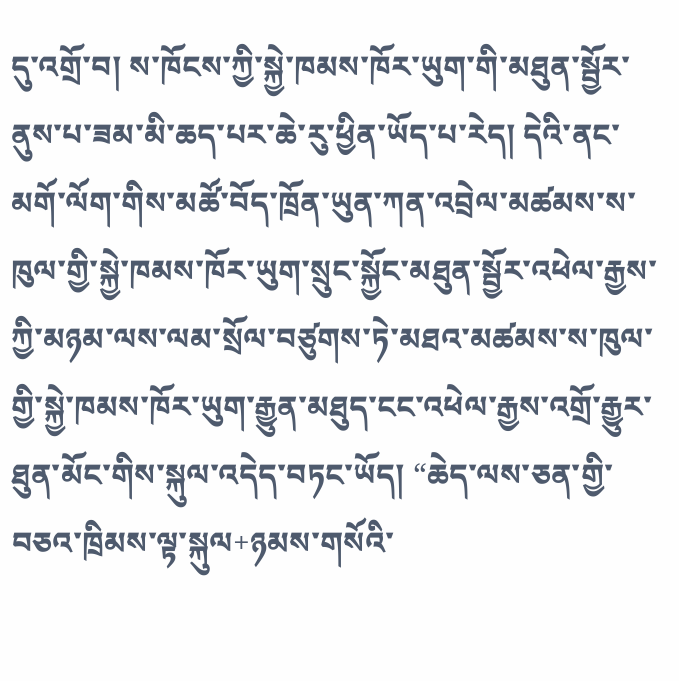དུ་འགྲོ་བ། ས་ཁོངས་ཀྱི་སྐྱེ་ཁམས་ཁོར་ཡུག་གི་མཐུན་སྦྱོར་ནུས་པ་ཟམ་མི་ཆད་པར་ཆེ་རུ་ཕྱིན་ཡོད་པ་རེད། དེའི་ནང་མགོ་ལོག་གིས་མཚོ་བོད་ཁྲོན་ཡུན་ཀན་འབྲེལ་མཚམས་ས་ཁུལ་གྱི་སྐྱེ་ཁམས་ཁོར་ཡུག་སྲུང་སྐྱོང་མཐུན་སྦྱོར་འཕེལ་རྒྱས་ཀྱི་མཉམ་ལས་ལམ་སྲོལ་བཙུགས་ཏེ་མཐའ་མཚམས་ས་ཁུལ་གྱི་སྐྱེ་ཁམས་ཁོར་ཡུག་རྒྱུན་མཐུད་ངང་འཕེལ་རྒྱས་འགྲོ་རྒྱུར་ཐུན་མོང་གིས་སྐུལ་འདེད་བཏང་ཡོད། “ཆེད་ལས་ཅན་གྱི་བཅའ་ཁྲིམས་ལྟ་སྐུལ+ཉམས་གསོའི་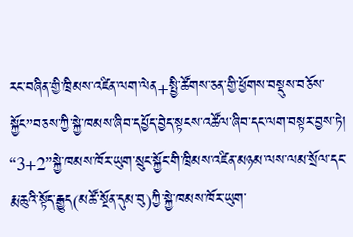རང་བཞིན་གྱི་ཁྲིམས་འཛིན་ལག་ལེན+སྤྱི་ཚོགས་ཅན་གྱི་ཕྱོགས་བསྡུས་བཅོས་སྐྱོང”བཅས་ཀྱི་སྐྱེ་ཁམས་ཞིབ་དཔྱོད་བྱེད་སྟངས་འཚོལ་ཞིབ་དང་ལག་བསྟར་བྱས་ཏེ། “3+2”སྐྱེ་ཁམས་ཁོར་ཡུག་སྲུང་སྐྱོང་གི་ཁྲིམས་འཛིན་མཉམ་ལས་ལམ་སྲོལ་དང་རྨ་ཆུའི་སྟོད་རྒྱུད(མཚོ་སྔོན་དུམ་བུ)ཀྱི་སྐྱེ་ཁམས་ཁོར་ཡུག་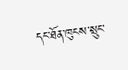དང་ཐོན་ཁུངས་སྲུང་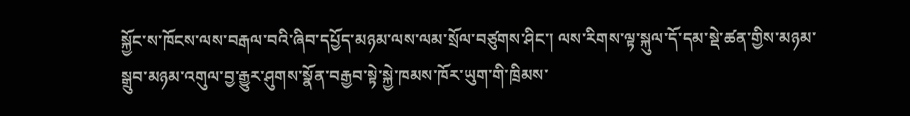སྐྱོང་ས་ཁོངས་ལས་བརྒལ་བའི་ཞིབ་དཔྱོད་མཉམ་ལས་ལམ་སྲོལ་བཙུགས་ཤིང་། ལས་རིགས་ལྟ་སྐུལ་དོ་དམ་སྡེ་ཚན་གྱིས་མཉམ་སྒྲུབ་མཉམ་འགུལ་བྱ་རྒྱུར་ཤུགས་སྣོན་བརྒྱབ་སྟེ་སྐྱེ་ཁམས་ཁོར་ཡུག་གི་ཁྲིམས་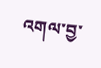འགལ་བྱ་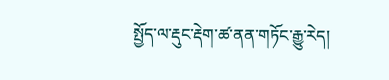སྤྱོད་ལ་རྡུང་རྡེག་ཚ་ནན་གཏོང་རྒྱུ་རེད།